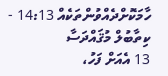ހާމަކޮށްދެއްވުންތަކެއް 14:13 - ކިތާބުލް މުޤައްދަސާ
13 އެއަށް ފަހު،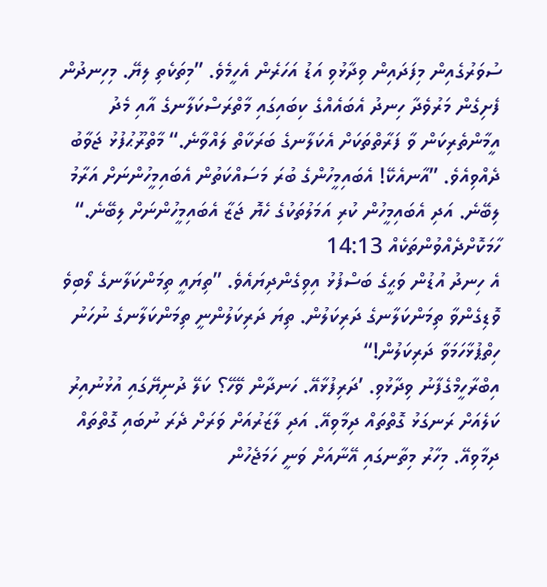ސުވަރުގެއިން މިފަދައިން ވިދާޅުވި އަޑު އަހަރެން އެހީމެވެ. ”މިތަކެތި ލިޔޭ. މިހިނދުން ފެށިގެން މަރުވެދާ ހިނދު އެބައެއްގެ ކިބައިގައި މާތްރަސްކަލާނގެ އާއި މެދު އީމާންތެރިކަން ވާ ފަރާތްތަކަށް އެކަލާނގެ ބަރަކާތް ލައްވާނެ.“ މާތްރޫޙުފުޅު ޖަވާބު ދެއްވިއެވެ. ”އާނއެކޭ! އެބައިމީހުންގެ ބުރަ މަސައްކަތުން އެބައިމީހުންނަށް އަރާމު ލިބޭނެ. އަދި އެބައިމީހުން ކުރި އަމަލުތަކުގެ ހެޔޮ ޖަޒާ އެބައިމީހުންނަށް ލިބޭނެ.“
ހާމަކޮށްދެއްވުންތަކެއް 14:13
އެ ހިނދު އުޑުން ވަޙީގެ ބަސްފުޅު އިވިގެންދިޔައެވެ. ”ތިޔައީ ތިމަންކަލާނގެ ލޯބިވެ ވޮޑިގެންވާ ތިމަންކަލާނގެ ދަރިކަލުން. ތިޔަ ދަރިކަލުންނީ ތިމަންކަލާނގެ ނުހަނު ހިތްޕުޅާހަމަވާ ދަރިކަލުން!“
އިބްރާހީމްގެފާނު ވިދާޅުވި. ’ދަރިފުޅާއޭ. ހަނދާން ވޭހޭ؟ ކަލޭ ދުނިޔޭގައި އުޅުނުއިރު ކަލެއަށް ރަނގަޅު ގޮތްތައް ދިމާވިއޭ. އަދި ލާޒަރުއަށް ވަރަށް ދެރަ ނުބައި ގޮތްތައް ދިމާވިއޭ. މިހާރު މިތާނގައި އޭނާއަށް ވަނީ ހަމަޖެހުން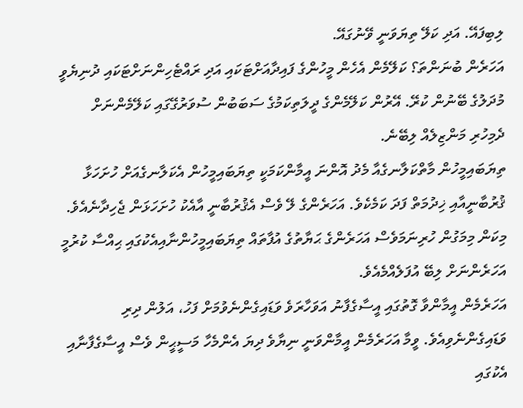ލިބިފައޭ. އަދި ކަލޭ ތިޔަވަނީ ވޭނުގައޭ.
އަހަރެން ބުނަންތަ؟ ކަލޭމެން އެހެން މީހުންގެ ފައިދާއަށްޓަކައި އަދި ރައްޓެހިންނަށްޓަކައި ދުނިޔެވީ މުދަލުގެ ބޭނުން ކުރޭ. އޭރުން ކަލޭމެންގެ ދީލަތިކަމުގެ ސަބަބުން ސުވަރުގޭގައި ކަލޭމެންނަށް ދެމިހުރި މަންޒިލެއް ލިބޭނެ.
ތިޔަބައިމީހުން މާތްކަލާނގެއާ މެދު އޮންނަ އީމާންކަމަކީ ތިޔަބައިމީހުން އެކަލާނގެއަށް ހުށަހަޅާ ޤުރުބާނީއާއި ޚިދުމަތް ފަދަ ކަމެކެވެ. އަހަރެންގެ ލޭ ވެސް އެޤުރުބާނީ އާއެކު ހުށަހަޅަން ޖެހިދާނެއެވެ. މިކަން މިމަގުން ހުރިނަމަވެސް އަހަރެންގެ ޙަޔާތުގެ އުފާތައް ތިޔަބައިމީހުންނާއިއެކުގައި ޙިއްސާ ކުރުމީ އަހަރެންނަށް ލިބޭ އުފަލެއްމެއެވެ.
އަހަރެމެން އީމާންވާ ގޮތުގައި އީސާގެފާނު އަވަހާރަވެ ވަޑައިގެންނެވުމަށް ފަހު، އަލުން ދިރި ވަޑައިގެންނެވިއެވެ. ވީމާ އަހަރެމެން އީމާންވަނީ ނިޔާވެ ދިޔަ އެންމެހާ މަސީޙީން ވެސް އީސާގެފާނާއި އެކުގައި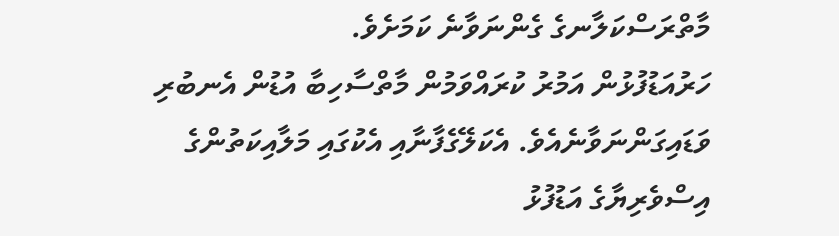މާތްރަސްކަލާނގެ ގެންނަވާނެ ކަމަށެވެ.
ހަރުއަޑުފުޅުން އަމުރު ކުރައްވަމުން މާތްސާހިބާ އުޑުން އެނބުރި ވަޑައިގަންނަވާނެއެވެ. އެކަލޭގެފާނާއި އެކުގައި މަލާއިކަތުންގެ އިސްވެރިޔާގެ އަޑުފުޅު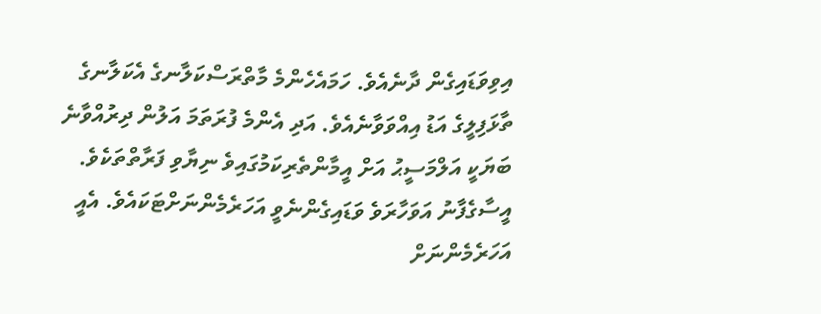އިވިވަޑައިގެން ދާނެއެވެ. ހަމައެހެންމެ މާތްރަސްކަލާނގެ އެކަލާނގެ ތާޅަފިލީގެ އަޑު އިއްވަވާނެއެވެ. އަދި އެންމެ ފުރަތަމަ އަލުން ދިރުއްވާނެ ބަޔަކީ އަލްމަސީޙު އަށް އީމާންތެރިކަމުގައިވެ ނިޔާވި ފަރާތްތަކެވެ.
އީސާގެފާނު އަވަހާރަވެ ވަޑައިގެންނެވީ އަހަރެމެންނަށްޓަކައެވެ. އެއީ އަހަރެމެންނަށް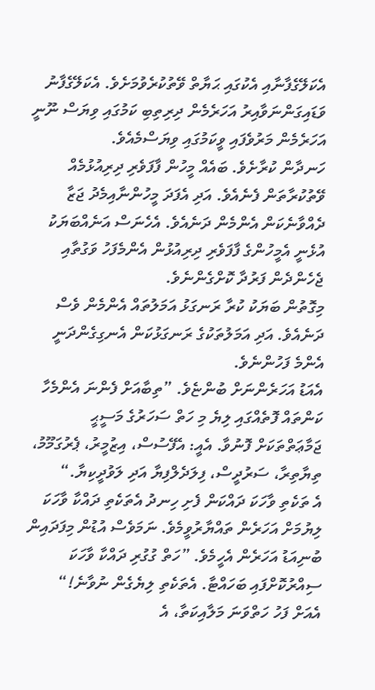އެކަލޭގެފާނާއި އެކުގައި ޙަޔާތް ވޭތުކުރެވުމަށެވެ. އެކަލޭގެފާނު ވަޑައިގަންނަވާއިރު އަހަރެމެން ދިރިތިބި ކަމުގައި ވިޔަސް ނޫނީ އަހަރެމެން މަރުވެފައި ވީކަމުގައި ވިޔަސްމެއެވެ.
ހަނދާން ކުރާށެވެ. ބައެއް މީހުން ފާފަވެރި ދިރިއުޅުމެއް ވޭތުކުރާތަން ފެނެއެވެ. އަދި އެފަދަ މީހުންނާއިމެދު ޖަޒާ ދެއްވާނެކަން އެންމެން ދަނެއެވެ. އެހެނަސް އަނެއްބަޔަކު އުޅެނީ އެމީހުންގެ ފާފަވެރި ދިރިއުޅުން އެންމެފަހު ވަގުތާއި ޖެހެންދެން ފަރުދާ ކޮށްގެންނެވެ.
މިގޮތުން ބަޔަކު ކުރާ ރަނގަޅު އަމަލުތައް އެންމެން ވެސް ދަނެއެވެ. އަދި އަމަލުތަކުގެ ރަނގަޅުކަން އެނގިގެންދަނީ އެންމެ ފަހުންނެވެ.
އެއަޑު އަހަރެންނަށް ބުންޏެވެ. ”ތިބާއަށް ފެންނަ އެންމެހާ ކަންތައް ފޮތެއްގައި ލިޔެ މި ހަތް ސަހަރުގެ މަސީޙީ ޖަމާޢަތްތަކަށް ފޮނުވާ. އެއީ: އެފޭސުސް، އިޒުމީރު، ޕެރުގަމޫމު، ތިޔާތިރާ، ސަރުދީސް، ފިލަދެލްފިޔާ އަދި ލަވުދީކިޔާ.“
އެ ތަކެތި ވާހަކަ ދައްކަން ފެށި ހިނދު އެތަކެތި ދައްކާ ވާހަކަ ލިޔުމަށް އަހަރެން ތައްޔާރުވީމެވެ. ނަމަވެސް އުޑުން މިފަދައިން ބުނިއަޑު އަހަރެން އެހީމެވެ. ”ހަތް ގުގުރި ދައްކާ ވާހަކަ ސިއްރުކޮށްފައި ބަހައްޓާ. އެތަކެތި ލިޔެގެން ނުވާނެ!“
އެއަށް ފަހު ހަތްވަނަ މަލާއިކަތާ، އެ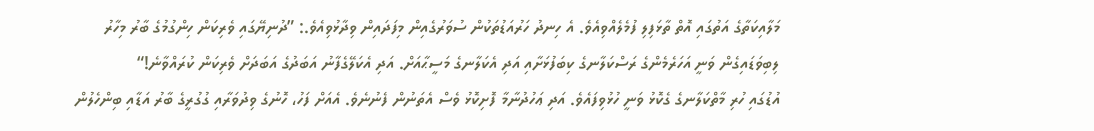މަލާއިކަތާގެ އަތުގައި އޮތް ތާޅަފިލި ފުމެލެއްވިއެވެ. އެ ހިނދު ހަރުއަޑުތަކުން ސުވަރުގެއިން މިފަދައިން ވިދާޅުވިއެވެ.: ”ދުނިޔޭގައި ވެރިކަން ހިންގުމުގެ ބާރު މިހާރު ލިބިވަޑައިގެން ވަނީ އަހަރެމެންގެ ރަސްކަލާނގެ ކިބަފުޅަށާއި އަދި އެކަލާނގެ މަސީޙާއަށް. އަދި އެކަލޭގެފާނު އަބަދުގެ އަބަދަށް ވެރިކަން ކުރައްވާނެ!“
އުޑުގައި ހުރި މާތްކަލާނގެ ގެކޮޅު ވަނީ ހުޅުވިފައެވެ. އަދި ޢަހުދުނާމާ ފޮށިކޮޅު ވެސް އެތަނުން ފެނުނެވެ. އެއަށް ފަހު، ހޮނުގެ ވިދުވަރާއި ގުގުރީގެ ބާރު އަޑާއި ބިންހެލުން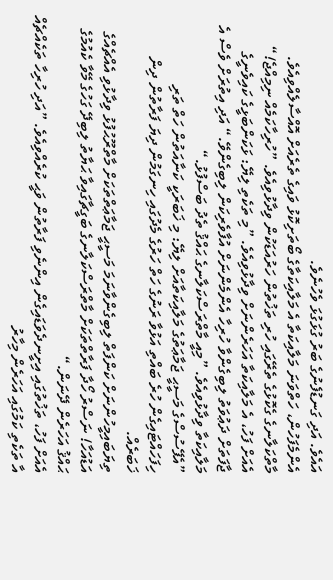އައެވެ. އަދި ގަނޑުފެނުގެ ބަރު ގުޅަގުޅަ ވެހުނެވެ.
އެންމެފަހުން، ހަތްވަނަ މަލާއިކަތާ އެ މަލާއިކަތާގެ ބޯތަށިކޮޅު ވައިގެ ތެރެއަށް އޮއްސާލެއްވިއެވެ. މާތްކަލާނގެ ގެކޮޅުގެ ތެރޭގައި ހުރި ތަޚުތުން ހަރުއަޑަކުން ވިދާޅުވިއެވެ. ”ހުރިހާކަމެއް ނިމިއްޖެ!“
އެއަށް ފަހު، އެ މަލާއިކަތާ އަހަރެންނަށް ވިދާޅުވިއެވެ. ”މި ތަކެތި ލިޔޭ: ޅަކަންބަޅީގެ ކައިވެނީގެ ޖާފަތަށް ދަޢުވަތު ލިބިގެންވާ ހުރިހާ އެންމެންނަށް އުފާވެރިކަން ލިބިގެންވޭ.“ އަދި އިތުރަށް ވެސް އެ މަލާއިކަތާ ވިދާޅުވިއެވެ. ”މިއީ މާތްރަސްކަލާނގެ ޙައްޤު ތެދު ބަސްފުޅު.“
”އެފޭސުސްގެ މަސީޙީ ޖަމާޢަތުގެ މަލާއިކަތާއަށް ލިޔޭ: މި ޚަބަރަކީ ކަނާއަތުން ހަތް ތަރި ހިފަހައްޓައިގެން ހުރެ ބައްތި އަޅުވާ ރަނުގެ ހަތް ހަރުގެ މެދުގައި ހިނގަމުން ދިޔަ ފަރާތުން ދިން ޚަބަރެއް.
ތިޔަބައިމީހުންނަށް ކަންފަތް ލިބިގެންވާނަމަ މަސީޙީ ޖަމާޢަތްތަކަށް މާތްރޫޙުފުޅު ވިދާޅުވި އެއްޗެއްގެ އަޑުއަހާ! ނަސްރު ހޯދާ ފަރާތްތަކަށް މާތްރަސްކަލާނގެ ބަގީޗާގައިވާ ޙަޔާތު ލިބިދޭ ގަހުގެ މޭވާ ކެއުމުގެ ޙައްޤު އަހަރެން ދޭނަން.“
އެއަށް ފަހު، ތަޚުތުގައި އިށީނދެވަޑައިގެން އިންނެވި ފަރާތުން ވަޙީ ކުރެއްވިއެވެ. ”އަދި ހުރިހާ ތަކެއްޗެއް އާ ތަކެތި ކަމުގައި އަހަރެން މިހާރު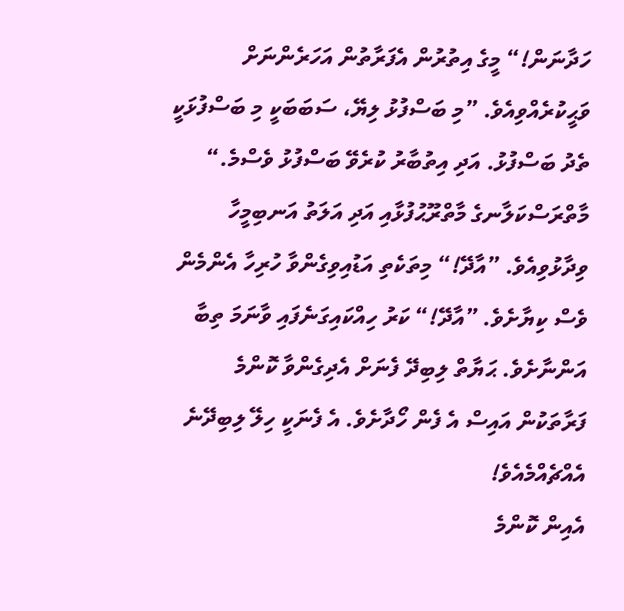ހަދާނަން!“ މީގެ އިތުރުން އެފަރާތުން އަހަރެންނަށް ވަޙީކުރެއްވިއެވެ. ”މި ބަސްފުޅު ލިޔޭ، ސަބަބަކީ މި ބަސްފުޅަކީ ތެދު ބަސްފުޅު. އަދި އިތުބާރު ކުރެވޭ ބަސްފުޅު ވެސްމެ.“
މާތްރަސްކަލާނގެ މާތްރޫޙުފުޅާއި އަދި އަލަތު އަނބިމީހާ ވިދާޅުވިއެވެ. ”އާދޭ!“ މިތަކެތި އަޑުއިވިގެންވާ ހުރިހާ އެންމެން ވެސް ކިޔާށެވެ. ”އާދޭ!“ ކަރު ހިއްކައިގަނެފައި ވާނަމަ ތިބާ އަންނާށެވެ. ޙަޔާތް ލިބިދޭ ފެނަށް އެދިގެންވާ ކޮންމެ ފަރާތަކުން އައިސް އެ ފެން ހޯދާށެވެ. އެ ފެނަކީ ހިލޭ ލިބިދޭނެ އެއްޗެއްމެއެވެ!
އެއިން ކޮންމެ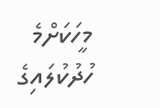މީހަކަށްމެ ހުދުކުލައިގެ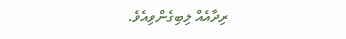ރިދާއެއް ލިބިގެންވިއެވެ.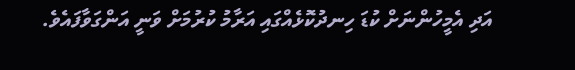އަދި އެމީހުންނަށް ކުޑަ ހިނދުކޮޅެއްގައި އަރާމު ކުރުމަށް ވަނީ އަންގަވާފައެވެ.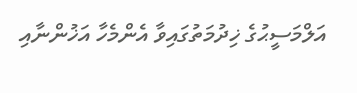އަލްމަސީޙުގެ ޚިދުމަތުގައިވާ އެންމެހާ އަޚުންނާއި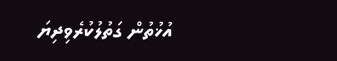އުޚުތުން ގަތުލުކުރެވިދިޔަ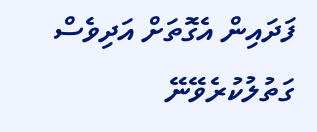ފަދައިން އެގޮތަށް އަދިވެސް ގަތުލުކުރެވޭނޭ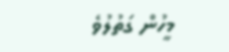މީހުން ގަތުލުވެ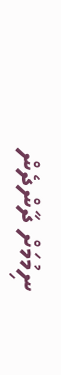ނިމުމަށް ދާންދެން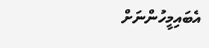އެބައިމީހުންނަށް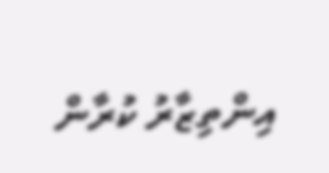އިންތިޒާރު ކުރާން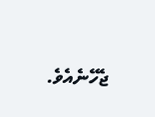ޖެހޭނެއެވެ.